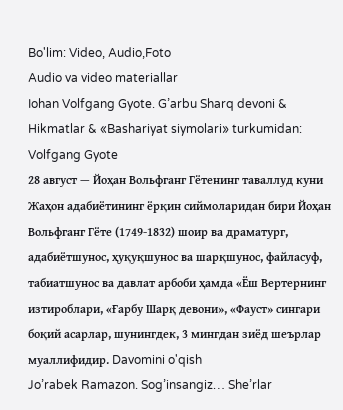Bo'lim: Video, Audio,Foto
Audio va video materiallar
Iohan Volfgang Gyote. G’arbu Sharq devoni & Hikmatlar & «Bashariyat siymolari» turkumidan: Volfgang Gyote
28 август — Йоҳан Вольфганг Гётенинг таваллуд куни
Жаҳон адабиётининг ёрқин сиймоларидан бири Йоҳан Вольфганг Гёте (1749-1832) шоир ва драматург, адабиётшунос, ҳуқуқшунос ва шарқшунос, файласуф, табиатшунос ва давлат арбоби ҳамда «Ёш Вертернинг изтироблари, «Ғарбу Шарқ девони», «Фауст» сингари боқий асарлар, шунингдек, 3 мингдан зиёд шеърлар муаллифидир. Davomini o'qish
Jo’rabek Ramazon. Sog’insangiz… She’rlar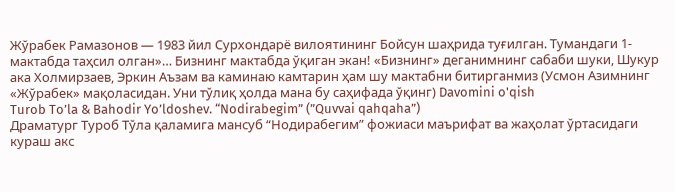Жўрабек Рамазонов — 1983 йил Сурхондарё вилоятининг Бойсун шаҳрида туғилган. Тумандаги 1-мактабда таҳсил олган»… Бизнинг мактабда ўқиган экан! «Бизнинг» деганимнинг сабаби шуки, Шукур ака Холмирзаев, Эркин Аъзам ва каминаю камтарин ҳам шу мактабни битирганмиз (Усмон Азимнинг «Жўрабек» мақоласидан. Уни тўлиқ ҳолда мана бу саҳифада ўқинг) Davomini o'qish
Turob To’la & Bahodir Yo’ldoshev. “Nodirabegim” (”Quvvai qahqaha”)
Драматург Туроб Тўла қаламига мансуб “Нодирабегим” фожиаси маърифат ва жаҳолат ўртасидаги кураш акс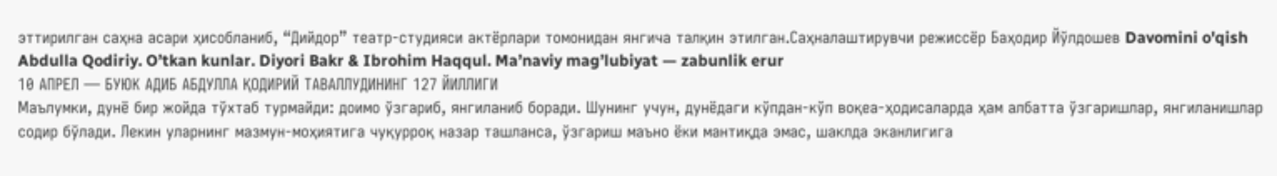эттирилган саҳна асари ҳисобланиб, “Дийдор” театр-студияси актёрлари томонидан янгича талқин этилган.Саҳналаштирувчи режиссёр Баҳодир Йўлдошев Davomini o'qish
Abdulla Qodiriy. O’tkan kunlar. Diyori Bakr & Ibrohim Haqqul. Ma’naviy mag’lubiyat — zabunlik erur
10 АПРЕЛ — БУЮК АДИБ АБДУЛЛА ҚОДИРИЙ ТАВАЛЛУДИНИНГ 127 ЙИЛЛИГИ
Маълумки, дунё бир жойда тўхтаб турмайди: доимо ўзгариб, янгиланиб боради. Шунинг учун, дунёдаги кўпдан-кўп воқеа-ҳодисаларда ҳам албатта ўзгаришлар, янгиланишлар содир бўлади. Лекин уларнинг мазмун-моҳиятига чуқурроқ назар ташланса, ўзгариш маъно ёки мантиқда эмас, шаклда эканлигига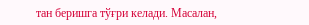тан беришга тўғри келади. Масалан,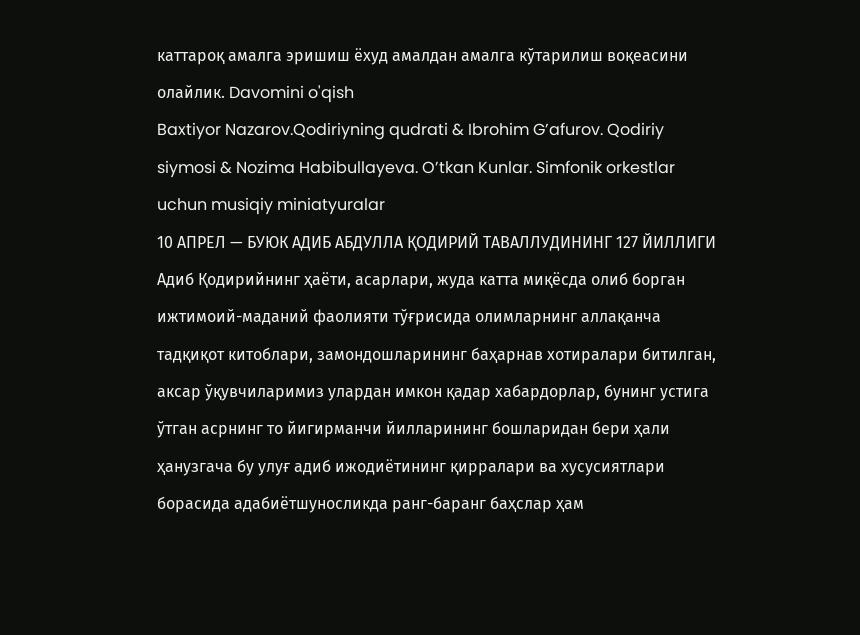каттароқ амалга эришиш ёхуд амалдан амалга кўтарилиш воқеасини олайлик. Davomini o'qish
Baxtiyor Nazarov.Qodiriyning qudrati & Ibrohim G’afurov. Qodiriy siymosi & Nozima Habibullayeva. Oʼtkan Kunlar. Simfonik orkestlar uchun musiqiy miniatyuralar
10 АПРЕЛ — БУЮК АДИБ АБДУЛЛА ҚОДИРИЙ ТАВАЛЛУДИНИНГ 127 ЙИЛЛИГИ
Адиб Қодирийнинг ҳаёти, асарлари, жуда катта миқёсда олиб борган ижтимоий-маданий фаолияти тўғрисида олимларнинг аллақанча тадқиқот китоблари, замондошларининг баҳарнав хотиралари битилган, аксар ўқувчиларимиз улардан имкон қадар хабардорлар, бунинг устига ўтган асрнинг то йигирманчи йилларининг бошларидан бери ҳали ҳанузгача бу улуғ адиб ижодиётининг қирралари ва хусусиятлари борасида адабиётшуносликда ранг-баранг баҳслар ҳам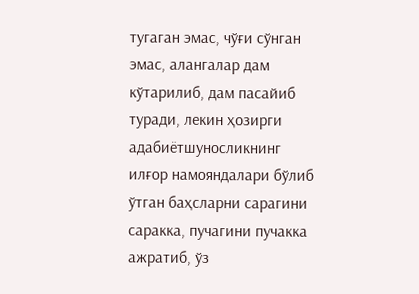тугаган эмас, чўғи сўнган эмас, алангалар дам кўтарилиб, дам пасайиб туради, лекин ҳозирги адабиётшуносликнинг илғор намояндалари бўлиб ўтган баҳсларни сарагини саракка, пучагини пучакка ажратиб, ўз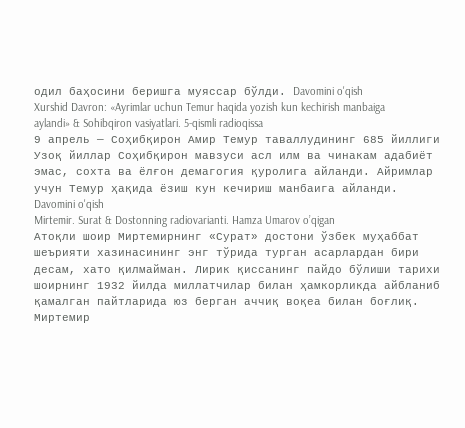одил баҳосини беришга муяссар бўлди. Davomini o'qish
Xurshid Davron: «Ayrimlar uchun Temur haqida yozish kun kechirish manbaiga aylandi» & Sohibqiron vasiyatlari. 5-qismli radioqissa
9 апрель — Соҳибқирон Амир Темур таваллудининг 685 йиллиги
Узоқ йиллар Соҳибқирон мавзуси асл илм ва чинакам адабиёт эмас, сохта ва ёлғон демагогия қуролига айланди. Айримлар учун Темур ҳақида ёзиш кун кечириш манбаига айланди. Davomini o'qish
Mirtemir. Surat & Dostonning radiovarianti. Hamza Umarov o’qigan
Атоқли шоир Миртемирнинг «Сурат» достони ўзбек муҳаббат шеърияти хазинасининг энг тўрида турган асарлардан бири десам, хато қилмайман. Лирик қиссанинг пайдо бўлиши тарихи шоирнинг 1932 йилда миллатчилар билан ҳамкорликда айбланиб қамалган пайтларида юз берган аччиқ воқеа билан боғлиқ. Миртемир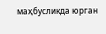маҳбусликда юрган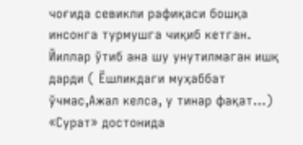чоғида севикли рафиқаси бошқа инсонга турмушга чиқиб кетган. Йиллар ўтиб ана шу унутилмаган ишқ дарди ( Ёшликдаги муҳаббат ўчмас,Ажал келса, у тинар фақат…) «Сурат» достонида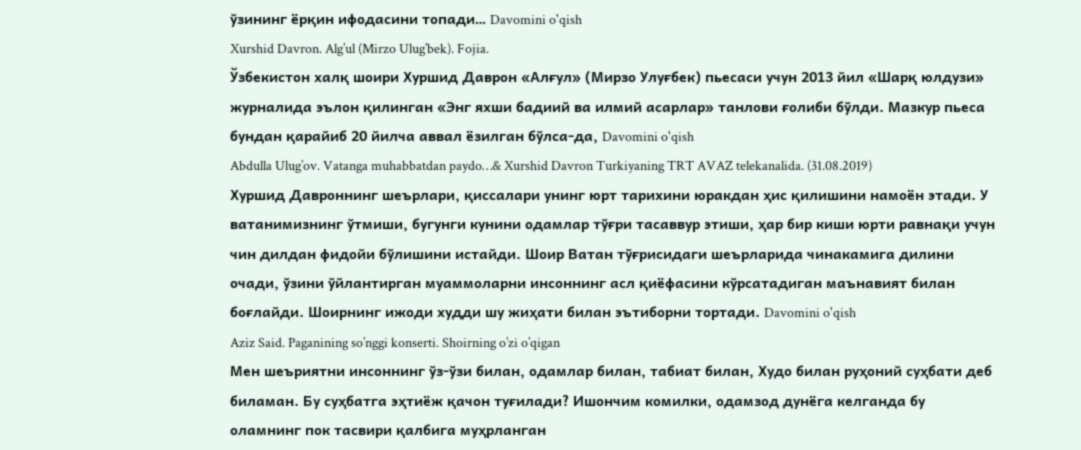ўзининг ёрқин ифодасини топади… Davomini o'qish
Xurshid Davron. Alg’ul (Mirzo Ulug’bek). Fojia.
Ўзбекистон халқ шоири Хуршид Даврон «Алғул» (Мирзо Улуғбек) пьесаси учун 2013 йил «Шарқ юлдузи» журналида эълон қилинган «Энг яхши бадиий ва илмий асарлар» танлови ғолиби бўлди. Мазкур пьеса бундан қарайиб 20 йилча аввал ёзилган бўлса-да, Davomini o'qish
Abdulla Ulug’ov. Vatanga muhabbatdan paydo…& Xurshid Davron Turkiyaning TRT AVAZ telekanalida. (31.08.2019)
Хуршид Давроннинг шеърлари, қиссалари унинг юрт тарихини юракдан ҳис қилишини намоён этади. У ватанимизнинг ўтмиши, бугунги кунини одамлар тўғри тасаввур этиши, ҳар бир киши юрти равнақи учун чин дилдан фидойи бўлишини истайди. Шоир Ватан тўғрисидаги шеърларида чинакамига дилини очади, ўзини ўйлантирган муаммоларни инсоннинг асл қиёфасини кўрсатадиган маънавият билан боғлайди. Шоирнинг ижоди худди шу жиҳати билан эътиборни тортади. Davomini o'qish
Aziz Said. Paganining so’nggi konserti. Shoirning o’zi o’qigan
Мен шеъриятни инсоннинг ўз-ўзи билан, одамлар билан, табиат билан, Худо билан руҳоний суҳбати деб биламан. Бу суҳбатга эҳтиёж қачон туғилади? Ишончим комилки, одамзод дунёга келганда бу оламнинг пок тасвири қалбига муҳрланган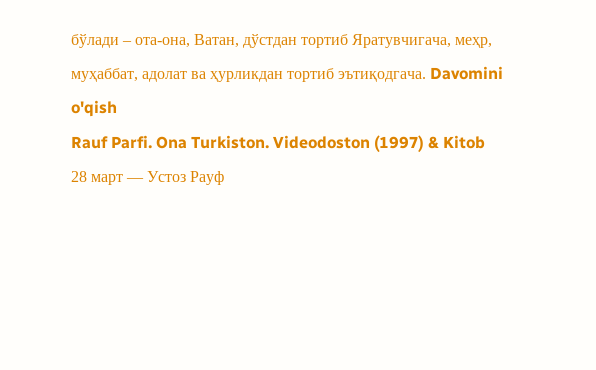бўлади – ота-она, Ватан, дўстдан тортиб Яратувчигача, меҳр, муҳаббат, адолат ва ҳурликдан тортиб эътиқодгача. Davomini o'qish
Rauf Parfi. Ona Turkiston. Videodoston (1997) & Kitob
28 март — Устоз Рауф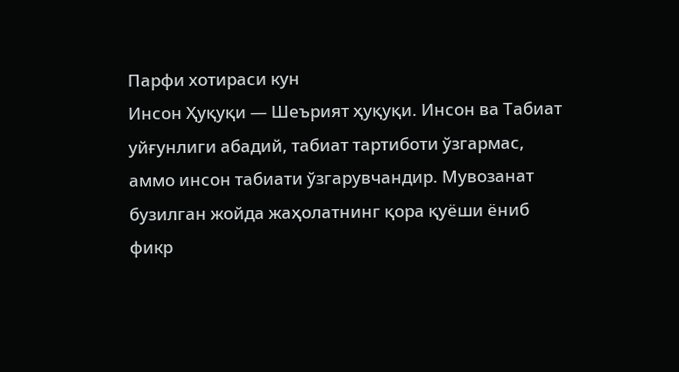Парфи хотираси кун
Инсон Ҳуқуқи — Шеърият ҳуқуқи. Инсон ва Табиат уйғунлиги абадий, табиат тартиботи ўзгармас, аммо инсон табиати ўзгарувчандир. Мувозанат бузилган жойда жаҳолатнинг қора қуёши ёниб фикр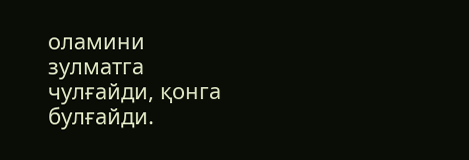оламини зулматга чулғайди, қонга булғайди.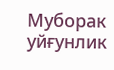Муборак уйғунлик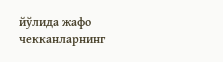йўлида жафо чекканларнинг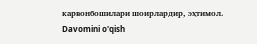карвонбошилари шоирлардир, эҳтимол. Davomini o'qish